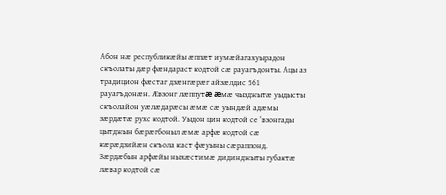Абон нæ республикæйы æппæт иумæйагахуырадон скъолаты дæр фæндараст кодтой сæ рауагъдонты. Ацы аз традицион фæстаг дзæнгæрæг айзæлдис 561 рауагъдонæн. Æвзонг лæппутæ æмæ чызджытæ уыдысты скъолайон уæлæдарæсы æмæ сæ уындæй адæмы зæрдæтæ рухс кодтой. Уыдон цин кодтой се ‘взонгады цытджын бæрæгбоныл æмæ арфæ кодтой сæ кæрæдзийæн скъола каст фæуыны сæраппонд. Зæрдæбын арфæйы ныхæстимæ дидинджыты губактæ лæвар кодтой сæ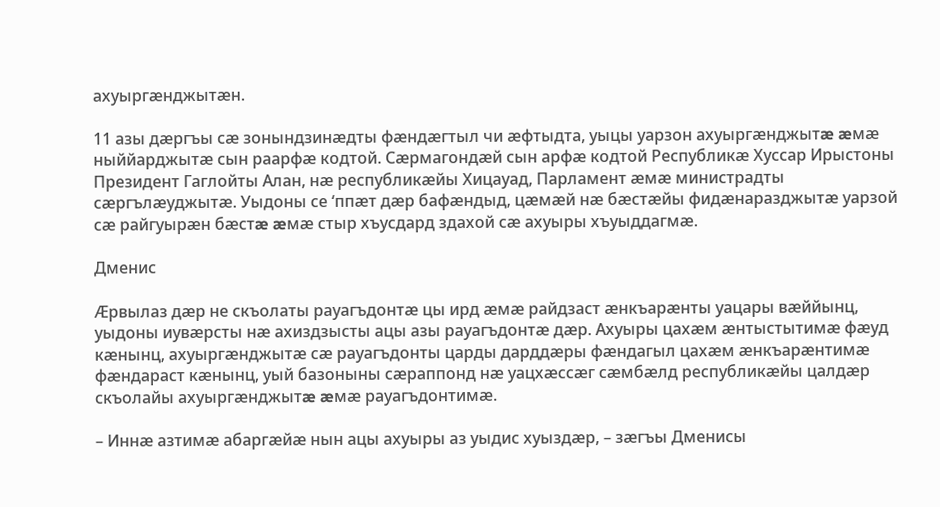ахуыргæнджытæн.

11 азы дæргъы сæ зонындзинæдты фæндæгтыл чи æфтыдта, уыцы уарзон ахуыргæнджытæ æмæ ныййарджытæ сын раарфæ кодтой. Сæрмагондæй сын арфæ кодтой Республикæ Хуссар Ирыстоны Президент Гаглойты Алан, нæ республикæйы Хицауад, Парламент æмæ министрадты сæргълæуджытæ. Уыдоны се ʻппæт дæр бафæндыд, цæмæй нæ бæстæйы фидæнаразджытæ уарзой сæ райгуырæн бæстæ æмæ стыр хъусдард здахой сæ ахуыры хъуыддагмæ.

Дменис

Æрвылаз дæр не скъолаты рауагъдонтæ цы ирд æмæ райдзаст æнкъарæнты уацары вæййынц, уыдоны иувæрсты нæ ахиздзысты ацы азы рауагъдонтæ дæр. Ахуыры цахæм æнтыстытимæ фæуд кæнынц, ахуыргæнджытæ сæ рауагъдонты царды дарддæры фæндагыл цахæм æнкъарæнтимæ фæндараст кæнынц, уый базоныны сæраппонд нæ уацхæссæг сæмбæлд республикæйы цалдæр скъолайы ахуыргæнджытæ æмæ рауагъдонтимæ.

– Иннæ азтимæ абаргæйæ нын ацы ахуыры аз уыдис хуыздæр, – зæгъы Дменисы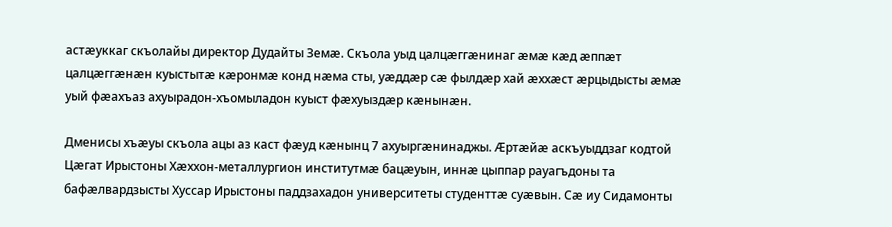астæуккаг скъолайы директор Дудайты Земæ. Скъола уыд цалцæггæнинаг æмæ кæд æппæт цалцæггæнæн куыстытæ кæронмæ конд нæма сты, уæддæр сæ фылдæр хай æххæст æрцыдысты æмæ уый фæахъаз ахуырадон-хъомыладон куыст фæхуыздæр кæнынæн.

Дменисы хъæуы скъола ацы аз каст фæуд кæнынц 7 ахуыргæнинаджы. Æртæйæ аскъуыддзаг кодтой Цæгат Ирыстоны Хæххон-металлургион институтмæ бацæуын, иннæ цыппар рауагъдоны та бафæлвардзысты Хуссар Ирыстоны паддзахадон университеты студенттæ суæвын. Сæ иу Сидамонты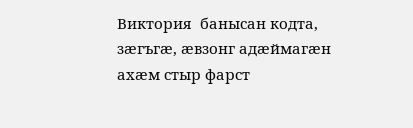Виктория  банысан кодта, зæгъгæ, æвзонг адæймагæн ахæм стыр фарст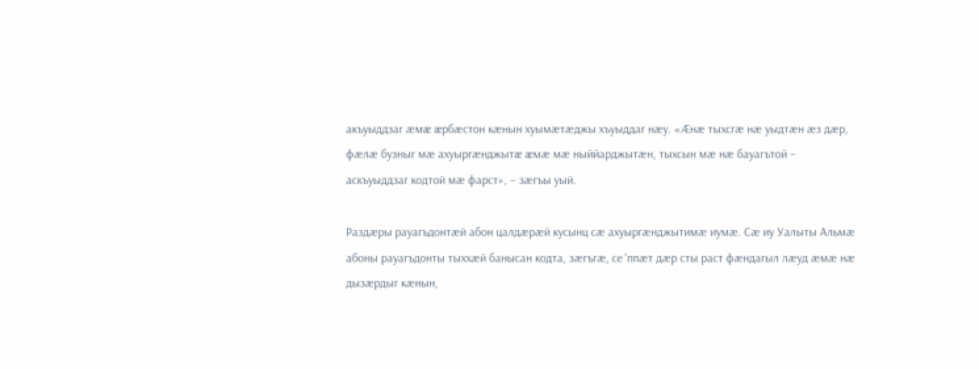акъуыддзаг æмæ æрбæстон кæнын хуымæтæджы хъуыддаг нæу. «Æнæ тыхсгæ нæ уыдтæн æз дæр, фæлæ бузныг мæ ахуыргæнджытæ æмæ мæ ныййарджытæн, тыхсын мæ нæ бауагътой – аскъуыддзаг кодтой мæ фарст», – зæгъы уый.

Раздæры рауагъдонтæй абон цалдæрæй кусынц сæ ахуыргæнджытимæ иумæ. Сæ иу Уалыты Альмæ  абоны рауагъдонты тыххæй банысан кодта, зæгъгæ, се ‘ппæт дæр сты раст фæндагыл лæуд æмæ нæ дызæрдыг кæнын,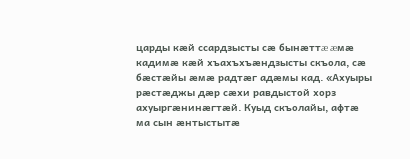царды кæй ссардзысты сæ бынæттæ æмæ кадимæ кæй хъахъхъæндзысты скъола, сæ бæстæйы æмæ радтæг адæмы кад. «Ахуыры рæстæджы дæр сæхи равдыстой хорз ахуыргæнинæгтæй. Куыд скъолайы, афтæ ма сын æнтыстытæ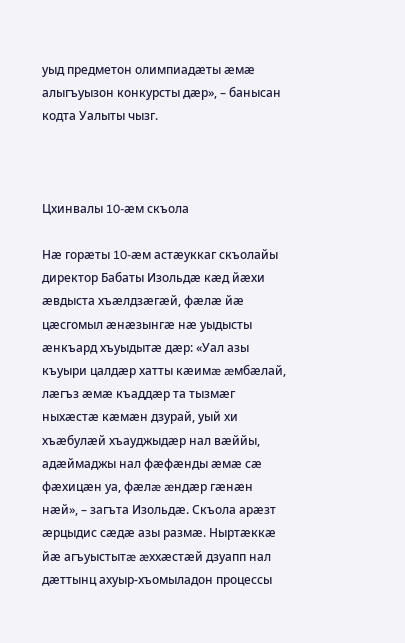уыд предметон олимпиадæты æмæ алыгъуызон конкурсты дæр», – банысан кодта Уалыты чызг.



Цхинвалы 10-æм скъола

Нæ горæты 10-æм астæуккаг скъолайы директор Бабаты Изольдæ кæд йæхи æвдыста хъæлдзæгæй, фæлæ йæ цæсгомыл æнæзынгæ нæ уыдысты æнкъард хъуыдытæ дæр: «Уал азы къуыри цалдæр хатты кæимæ æмбæлай, лæгъз æмæ къаддæр та тызмæг ныхæстæ кæмæн дзурай, уый хи хъæбулæй хъауджыдæр нал вæййы, адæймаджы нал фæфæнды æмæ сæ фæхицæн уа, фæлæ æндæр гæнæн нæй», – загъта Изольдæ. Скъола арæзт æрцыдис сæдæ азы размæ. Ныртæккæ йæ агъуыстытæ æххæстæй дзуапп нал дæттынц ахуыр-хъомыладон процессы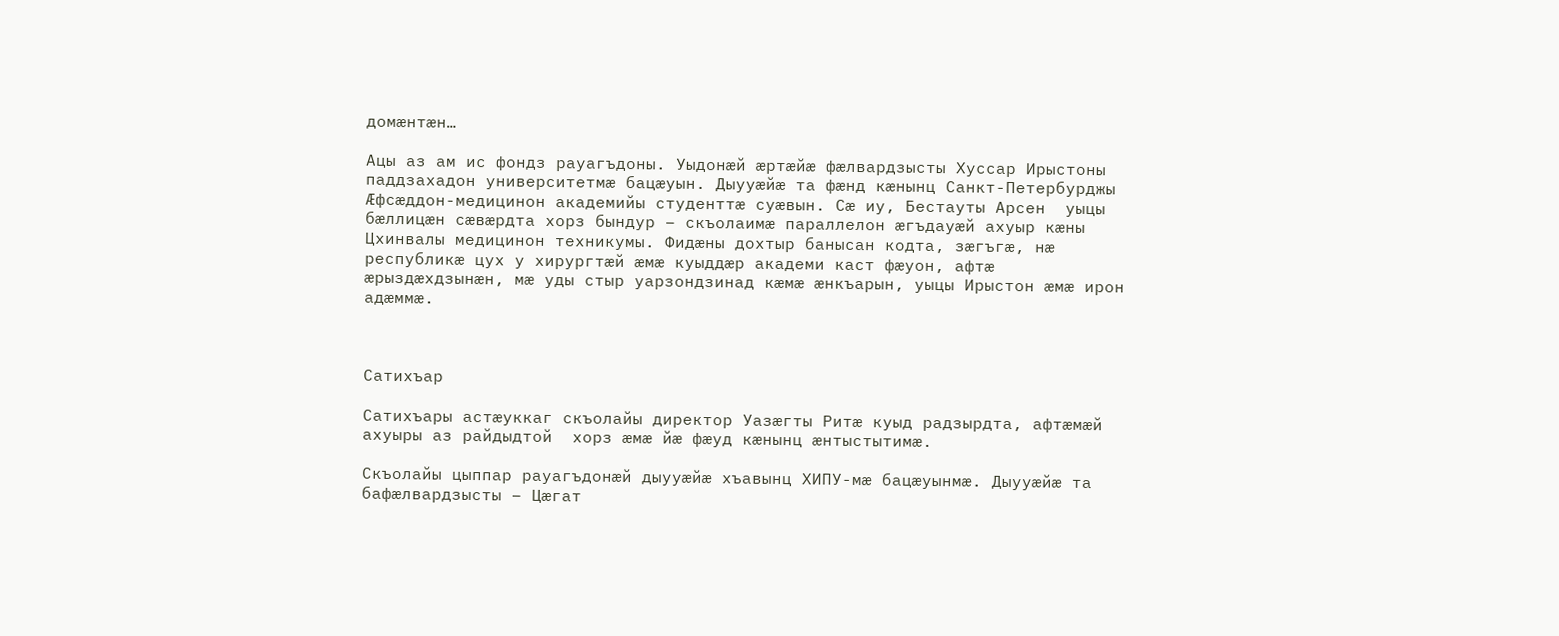домæнтæн…

Ацы аз ам ис фондз рауагъдоны. Уыдонæй æртæйæ фæлвардзысты Хуссар Ирыстоны паддзахадон университетмæ бацæуын. Дыууæйæ та фæнд кæнынц Санкт-Петербурджы Æфсæддон-медицинон академийы студенттæ суæвын. Сæ иу, Бестауты Арсен  уыцы бæллицæн сæвæрдта хорз бындур – скъолаимæ параллелон æгъдауæй ахуыр кæны Цхинвалы медицинон техникумы. Фидæны дохтыр банысан кодта, зæгъгæ, нæ республикæ цух у хирургтæй æмæ куыддæр академи каст фæуон, афтæ æрыздæхдзынæн, мæ уды стыр уарзондзинад кæмæ æнкъарын, уыцы Ирыстон æмæ ирон адæммæ.



Сатихъар

Сатихъары астæуккаг скъолайы директор Уазæгты Ритæ куыд радзырдта, афтæмæй ахуыры аз райдыдтой  хорз æмæ йæ фæуд кæнынц æнтыстытимæ.

Скъолайы цыппар рауагъдонæй дыууæйæ хъавынц ХИПУ-мæ бацæуынмæ. Дыууæйæ та бафæлвардзысты – Цæгат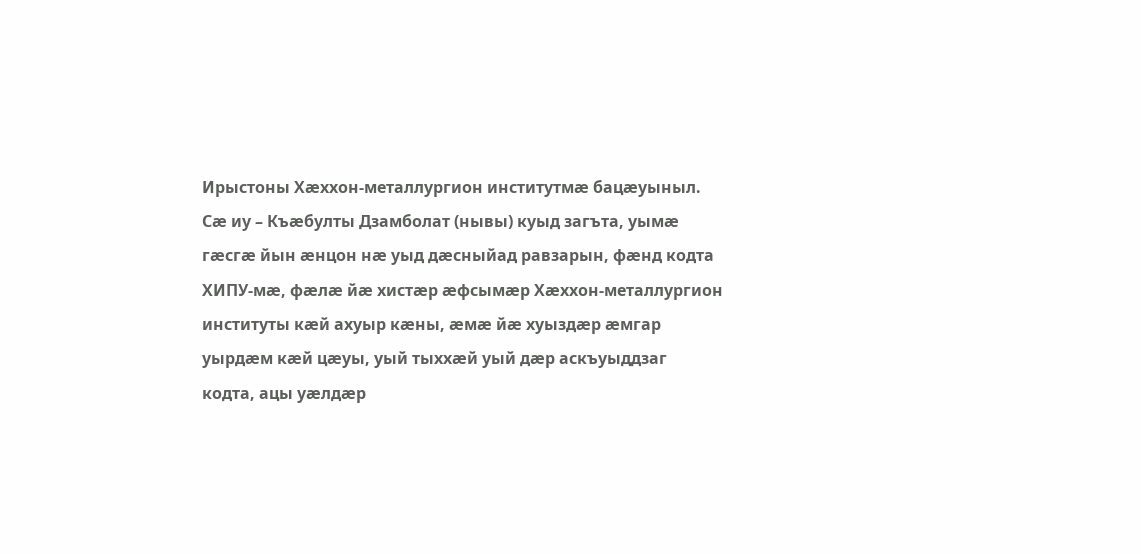Ирыстоны Хæххон-металлургион институтмæ бацæуыныл. Сæ иу – Къæбулты Дзамболат (нывы) куыд загъта, уымæ гæсгæ йын æнцон нæ уыд дæсныйад равзарын, фæнд кодта ХИПУ-мæ, фæлæ йæ хистæр æфсымæр Хæххон-металлургион институты кæй ахуыр кæны, æмæ йæ хуыздæр æмгар уырдæм кæй цæуы, уый тыххæй уый дæр аскъуыддзаг кодта, ацы уæлдæр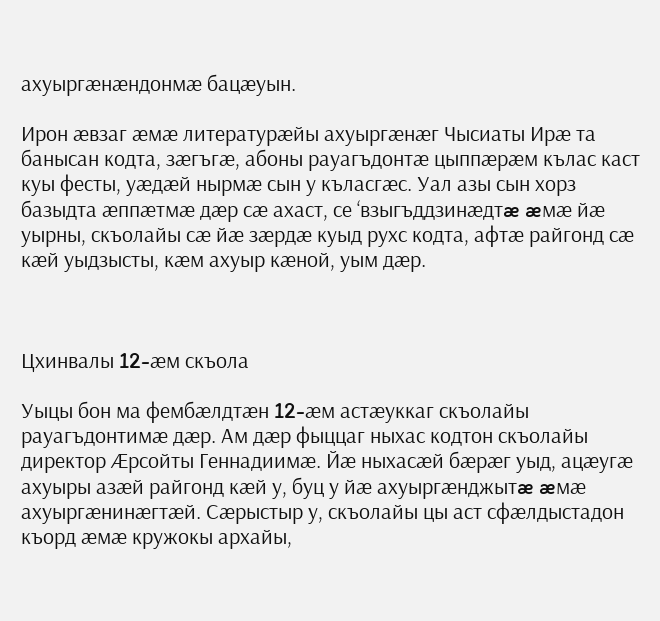ахуыргæнæндонмæ бацæуын.

Ирон æвзаг æмæ литературæйы ахуыргæнæг Чысиаты Ирæ та банысан кодта, зæгъгæ, абоны рауагъдонтæ цыппæрæм кълас каст куы фесты, уæдæй нырмæ сын у къласгæс. Уал азы сын хорз базыдта æппæтмæ дæр сæ ахаст, се ‘взыгъддзинæдтæ æмæ йæ уырны, скъолайы сæ йæ зæрдæ куыд рухс кодта, афтæ райгонд сæ кæй уыдзысты, кæм ахуыр кæной, уым дæр.



Цхинвалы 12-æм скъола

Уыцы бон ма фембæлдтæн 12-æм астæуккаг скъолайы рауагъдонтимæ дæр. Ам дæр фыццаг ныхас кодтон скъолайы директор Æрсойты Геннадиимæ. Йæ ныхасæй бæрæг уыд, ацæугæ ахуыры азæй райгонд кæй у, буц у йæ ахуыргæнджытæ æмæ ахуыргæнинæгтæй. Сæрыстыр у, скъолайы цы аст сфæлдыстадон къорд æмæ кружокы архайы,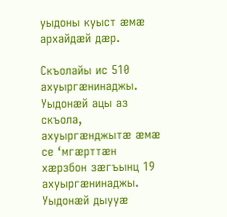уыдоны куыст æмæ архайдæй дæр.

Скъолайы ис 510 ахуыргæнинаджы. Уыдонæй ацы аз скъола, ахуыргæнджытæ æмæ се ʻмгæрттæн хæрзбон зæгъынц 19 ахуыргæнинаджы. Уыдонæй дыууæ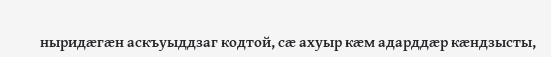ныридæгæн аскъуыддзаг кодтой, сæ ахуыр кæм адарддæр кæндзысты,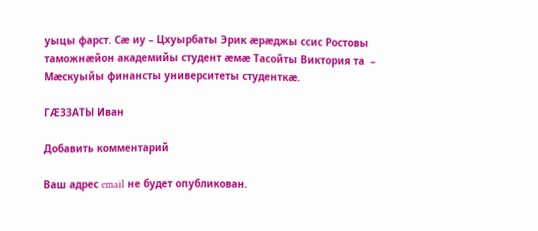уыцы фарст. Сæ иу – Цхуырбаты Эрик æрæджы ссис Ростовы таможнæйон академийы студент æмæ Тасойты Виктория та  – Мæскуыйы финансты университеты студенткæ.

ГÆЗЗАТЫ Иван

Добавить комментарий

Ваш адрес email не будет опубликован.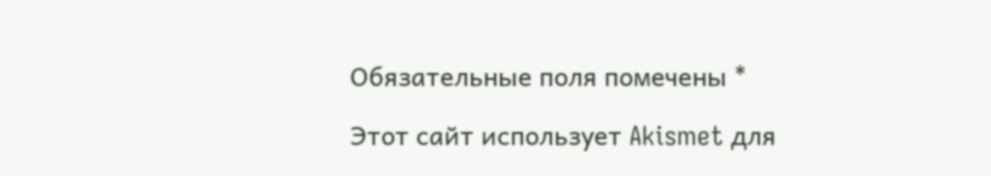Обязательные поля помечены *

Этот сайт использует Akismet для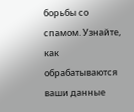борьбы со спамом. Узнайте, как обрабатываются ваши данные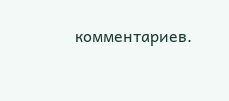комментариев.